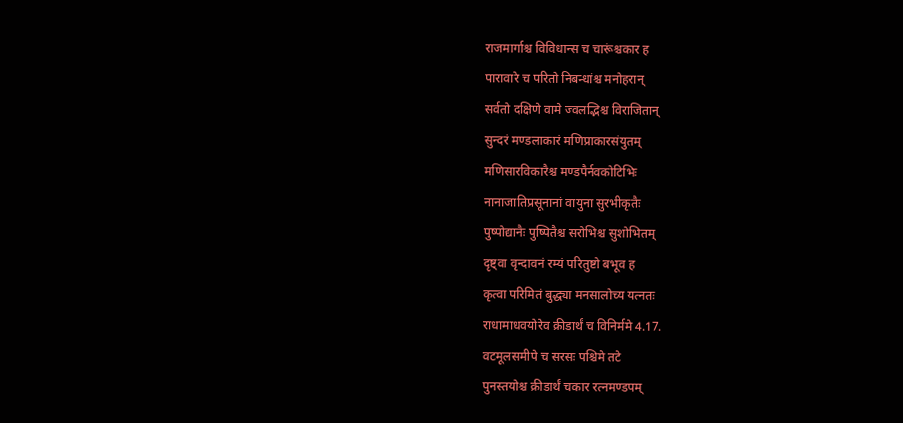राजमार्गाश्च विविधान्स च चारूंश्चकार ह
पारावारे च परितो निबन्धांश्च मनोहरान्
सर्वतो दक्षिणे वामे ज्वलद्भिश्च विराजितान्
सुन्दरं मण्डलाकारं मणिप्राकारसंयुतम्
मणिसारविकारैश्च मण्डपैर्नवकोटिभिः
नानाजातिप्रसूनानां वायुना सुरभीकृतैः
पुष्पोद्यानैः पुष्पितैश्च सरोभिश्च सुशोभितम्
दृष्ट्वा वृन्दावनं रम्यं परितुष्टो बभूव ह
कृत्वा परिमितं बुद्ध्या मनसालोच्य यत्नतः
राधामाधवयोरेव क्रीडार्थं च विनिर्ममे 4.17.
वटमूलसमीपे च सरसः पश्चिमे तटे
पुनस्तयोश्च क्रीडार्थं चकार रत्नमण्डपम्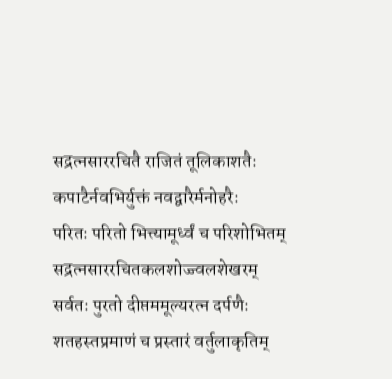सद्रत्नसाररचितै राजितं तूलिकाशतैः
कपाटैर्नवभिर्युक्तं नवद्वारैर्मनोहरैः
परितः परितो भित्त्यामूर्ध्वं च परिशोभितम्
सद्रत्नसाररचितकलशोज्ज्वलशेखरम्
सर्वतः पुरतो दीप्तममूल्यरत्न दर्पणैः
शतहस्तप्रमाणं च प्रस्तारं वर्तुलाकृतिम्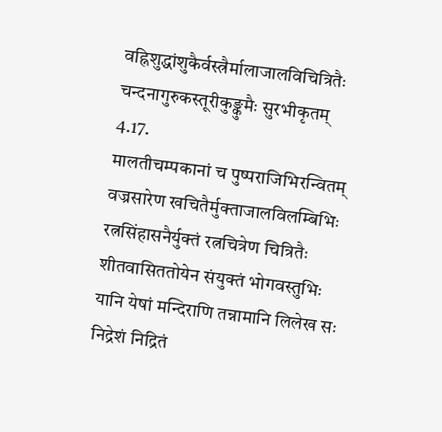वह्निशुद्धांशुकैर्वस्त्रैर्मालाजालविचित्रितैः
चन्दनागुरुकस्तूरीकुङ्कुमैः सुरभीकृतम् 4.17.
मालतीचम्पकानां च पुष्पराजिभिरन्वितम्
वज्रसारेण खचितैर्मुक्ताजालविलम्बिभिः
रत्नसिंहासनैर्युक्तं रत्नचित्रेण चित्रितैः
शीतवासिततोयेन संयुक्तं भोगवस्तुभिः
यानि येषां मन्दिराणि तन्नामानि लिलेख सः
निद्रेशं निद्रितं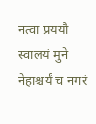नत्वा प्रययौ स्वालयं मुने
नेहाश्चर्यं च नगरं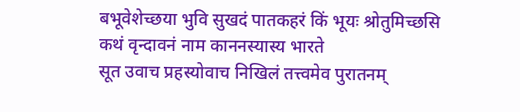बभूवेशेच्छया भुवि सुखदं पातकहरं किं भूयः श्रोतुमिच्छसि
कथं वृन्दावनं नाम काननस्यास्य भारते
सूत उवाच प्रहस्योवाच निखिलं तत्त्वमेव पुरातनम्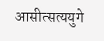आसीत्सत्ययुगे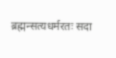ब्रह्मन्सत्यधर्मरतः सदा